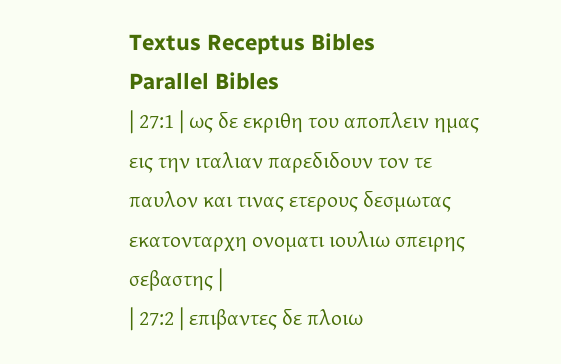Textus Receptus Bibles
Parallel Bibles
| 27:1 | ως δε εκριθη του αποπλειν ημας εις την ιταλιαν παρεδιδουν τον τε παυλον και τινας ετερους δεσμωτας εκατονταρχη ονοματι ιουλιω σπειρης σεβαστης |
| 27:2 | επιβαντες δε πλοιω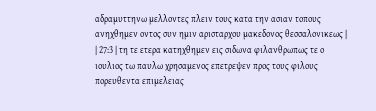αδραμυττηνω μελλοντες πλειν τους κατα την ασιαν τοπους ανηχθημεν οντος συν ημιν αρισταρχου μακεδονος θεσσαλονικεως |
| 27:3 | τη τε ετερα κατηχθημεν εις σιδωνα φιλανθρωπως τε ο ιουλιος τω παυλω χρησαμενος επετρεψεν προς τους φιλους πορευθεντα επιμελειας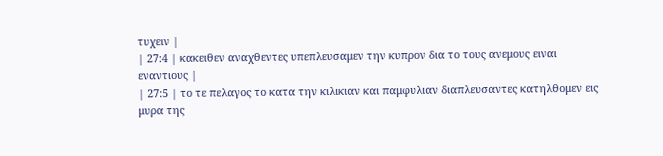τυχειν |
| 27:4 | κακειθεν αναχθεντες υπεπλευσαμεν την κυπρον δια το τους ανεμους ειναι εναντιους |
| 27:5 | το τε πελαγος το κατα την κιλικιαν και παμφυλιαν διαπλευσαντες κατηλθομεν εις μυρα της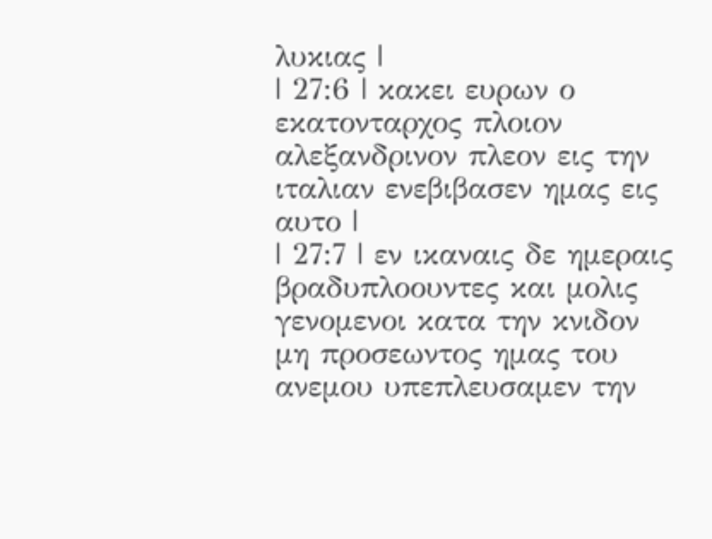λυκιας |
| 27:6 | κακει ευρων ο εκατονταρχος πλοιον αλεξανδρινον πλεον εις την ιταλιαν ενεβιβασεν ημας εις αυτο |
| 27:7 | εν ικαναις δε ημεραις βραδυπλοουντες και μολις γενομενοι κατα την κνιδον μη προσεωντος ημας του ανεμου υπεπλευσαμεν την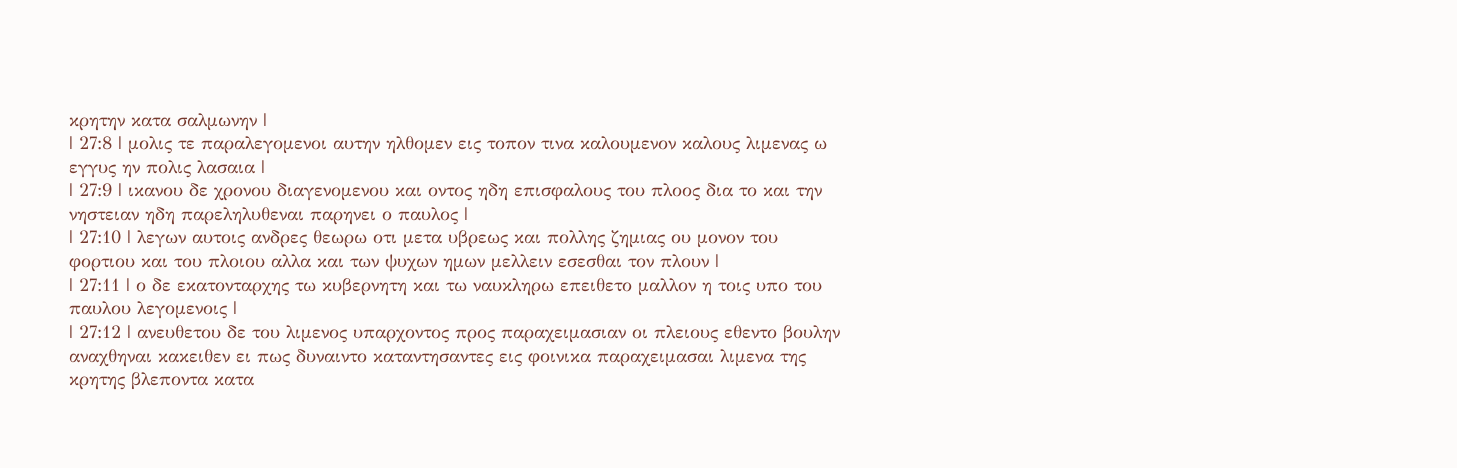κρητην κατα σαλμωνην |
| 27:8 | μολις τε παραλεγομενοι αυτην ηλθομεν εις τοπον τινα καλουμενον καλους λιμενας ω εγγυς ην πολις λασαια |
| 27:9 | ικανου δε χρονου διαγενομενου και οντος ηδη επισφαλους του πλοος δια το και την νηστειαν ηδη παρεληλυθεναι παρηνει ο παυλος |
| 27:10 | λεγων αυτοις ανδρες θεωρω οτι μετα υβρεως και πολλης ζημιας ου μονον του φορτιου και του πλοιου αλλα και των ψυχων ημων μελλειν εσεσθαι τον πλουν |
| 27:11 | ο δε εκατονταρχης τω κυβερνητη και τω ναυκληρω επειθετο μαλλον η τοις υπο του παυλου λεγομενοις |
| 27:12 | ανευθετου δε του λιμενος υπαρχοντος προς παραχειμασιαν οι πλειους εθεντο βουλην αναχθηναι κακειθεν ει πως δυναιντο καταντησαντες εις φοινικα παραχειμασαι λιμενα της κρητης βλεποντα κατα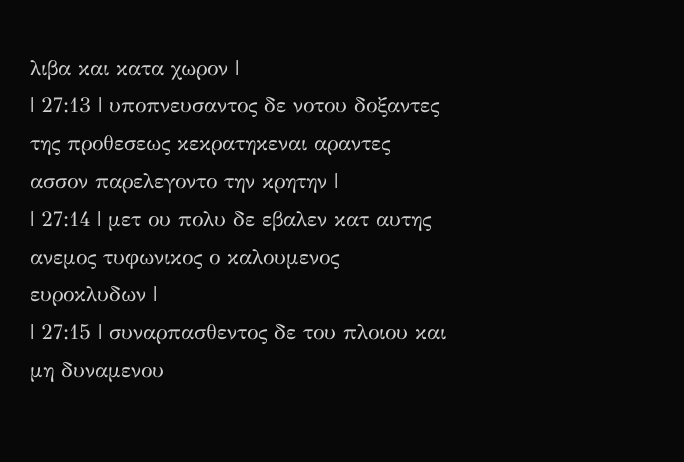λιβα και κατα χωρον |
| 27:13 | υποπνευσαντος δε νοτου δοξαντες της προθεσεως κεκρατηκεναι αραντες ασσον παρελεγοντο την κρητην |
| 27:14 | μετ ου πολυ δε εβαλεν κατ αυτης ανεμος τυφωνικος ο καλουμενος ευροκλυδων |
| 27:15 | συναρπασθεντος δε του πλοιου και μη δυναμενου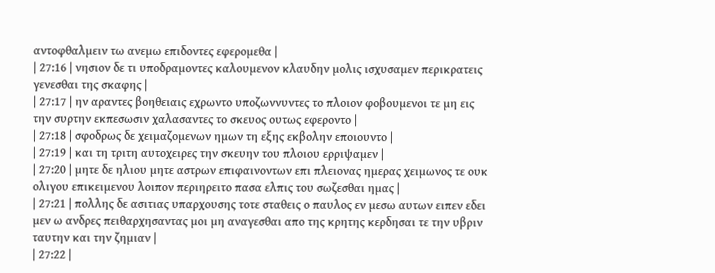αντοφθαλμειν τω ανεμω επιδοντες εφερομεθα |
| 27:16 | νησιον δε τι υποδραμοντες καλουμενον κλαυδην μολις ισχυσαμεν περικρατεις γενεσθαι της σκαφης |
| 27:17 | ην αραντες βοηθειαις εχρωντο υποζωννυντες το πλοιον φοβουμενοι τε μη εις την συρτην εκπεσωσιν χαλασαντες το σκευος ουτως εφεροντο |
| 27:18 | σφοδρως δε χειμαζομενων ημων τη εξης εκβολην εποιουντο |
| 27:19 | και τη τριτη αυτοχειρες την σκευην του πλοιου ερριψαμεν |
| 27:20 | μητε δε ηλιου μητε αστρων επιφαινοντων επι πλειονας ημερας χειμωνος τε ουκ ολιγου επικειμενου λοιπον περιηρειτο πασα ελπις του σωζεσθαι ημας |
| 27:21 | πολλης δε ασιτιας υπαρχουσης τοτε σταθεις ο παυλος εν μεσω αυτων ειπεν εδει μεν ω ανδρες πειθαρχησαντας μοι μη αναγεσθαι απο της κρητης κερδησαι τε την υβριν ταυτην και την ζημιαν |
| 27:22 |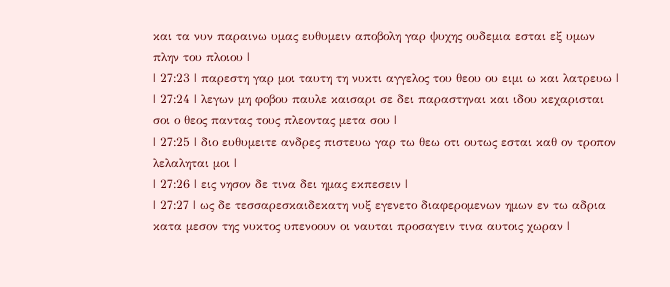και τα νυν παραινω υμας ευθυμειν αποβολη γαρ ψυχης ουδεμια εσται εξ υμων πλην του πλοιου |
| 27:23 | παρεστη γαρ μοι ταυτη τη νυκτι αγγελος του θεου ου ειμι ω και λατρευω |
| 27:24 | λεγων μη φοβου παυλε καισαρι σε δει παραστηναι και ιδου κεχαρισται σοι ο θεος παντας τους πλεοντας μετα σου |
| 27:25 | διο ευθυμειτε ανδρες πιστευω γαρ τω θεω οτι ουτως εσται καθ ον τροπον λελαληται μοι |
| 27:26 | εις νησον δε τινα δει ημας εκπεσειν |
| 27:27 | ως δε τεσσαρεσκαιδεκατη νυξ εγενετο διαφερομενων ημων εν τω αδρια κατα μεσον της νυκτος υπενοουν οι ναυται προσαγειν τινα αυτοις χωραν |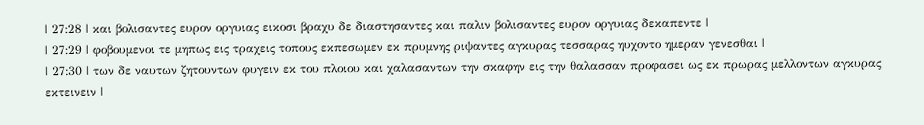| 27:28 | και βολισαντες ευρον οργυιας εικοσι βραχυ δε διαστησαντες και παλιν βολισαντες ευρον οργυιας δεκαπεντε |
| 27:29 | φοβουμενοι τε μηπως εις τραχεις τοπους εκπεσωμεν εκ πρυμνης ριψαντες αγκυρας τεσσαρας ηυχοντο ημεραν γενεσθαι |
| 27:30 | των δε ναυτων ζητουντων φυγειν εκ του πλοιου και χαλασαντων την σκαφην εις την θαλασσαν προφασει ως εκ πρωρας μελλοντων αγκυρας εκτεινειν |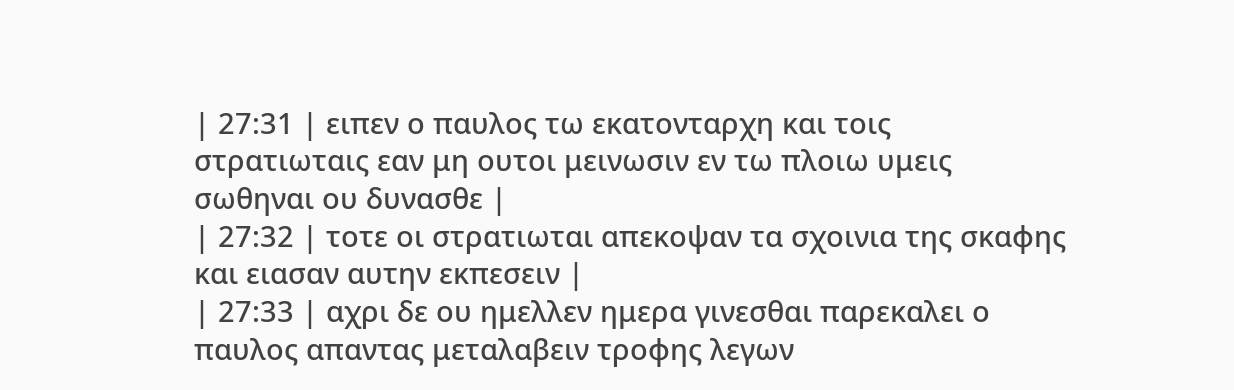| 27:31 | ειπεν ο παυλος τω εκατονταρχη και τοις στρατιωταις εαν μη ουτοι μεινωσιν εν τω πλοιω υμεις σωθηναι ου δυνασθε |
| 27:32 | τοτε οι στρατιωται απεκοψαν τα σχοινια της σκαφης και ειασαν αυτην εκπεσειν |
| 27:33 | αχρι δε ου ημελλεν ημερα γινεσθαι παρεκαλει ο παυλος απαντας μεταλαβειν τροφης λεγων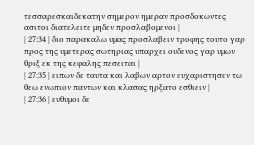τεσσαρεσκαιδεκατην σημερον ημεραν προσδοκωντες ασιτοι διατελειτε μηδεν προσλαβομενοι |
| 27:34 | διο παρακαλω υμας προσλαβειν τροφης τουτο γαρ προς της υμετερας σωτηριας υπαρχει ουδενος γαρ υμων θριξ εκ της κεφαλης πεσειται |
| 27:35 | ειπων δε ταυτα και λαβων αρτον ευχαριστησεν τω θεω ενωπιον παντων και κλασας ηρξατο εσθιειν |
| 27:36 | ευθυμοι δε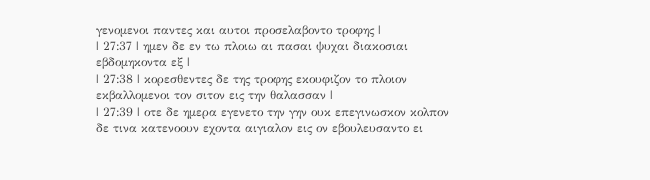γενομενοι παντες και αυτοι προσελαβοντο τροφης |
| 27:37 | ημεν δε εν τω πλοιω αι πασαι ψυχαι διακοσιαι εβδομηκοντα εξ |
| 27:38 | κορεσθεντες δε της τροφης εκουφιζον το πλοιον εκβαλλομενοι τον σιτον εις την θαλασσαν |
| 27:39 | οτε δε ημερα εγενετο την γην ουκ επεγινωσκον κολπον δε τινα κατενοουν εχοντα αιγιαλον εις ον εβουλευσαντο ει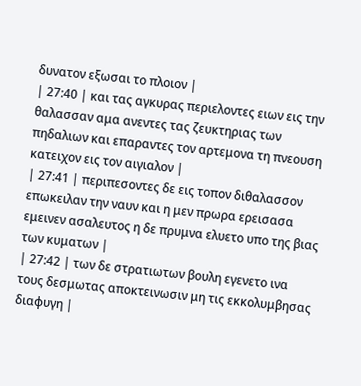δυνατον εξωσαι το πλοιον |
| 27:40 | και τας αγκυρας περιελοντες ειων εις την θαλασσαν αμα ανεντες τας ζευκτηριας των πηδαλιων και επαραντες τον αρτεμονα τη πνεουση κατειχον εις τον αιγιαλον |
| 27:41 | περιπεσοντες δε εις τοπον διθαλασσον επωκειλαν την ναυν και η μεν πρωρα ερεισασα εμεινεν ασαλευτος η δε πρυμνα ελυετο υπο της βιας των κυματων |
| 27:42 | των δε στρατιωτων βουλη εγενετο ινα τους δεσμωτας αποκτεινωσιν μη τις εκκολυμβησας διαφυγη |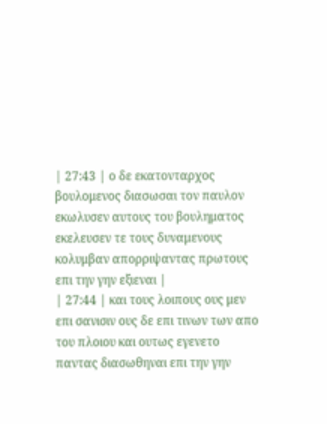| 27:43 | ο δε εκατονταρχος βουλομενος διασωσαι τον παυλον εκωλυσεν αυτους του βουληματος εκελευσεν τε τους δυναμενους κολυμβαν απορριψαντας πρωτους επι την γην εξιεναι |
| 27:44 | και τους λοιπους ους μεν επι σανισιν ους δε επι τινων των απο του πλοιου και ουτως εγενετο παντας διασωθηναι επι την γην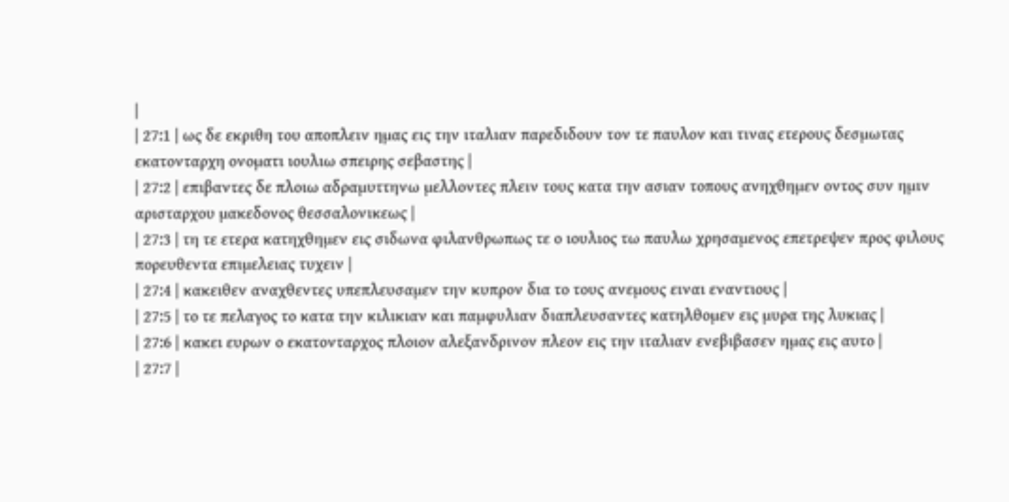|
| 27:1 | ως δε εκριθη του αποπλειν ημας εις την ιταλιαν παρεδιδουν τον τε παυλον και τινας ετερους δεσμωτας εκατονταρχη ονοματι ιουλιω σπειρης σεβαστης |
| 27:2 | επιβαντες δε πλοιω αδραμυττηνω μελλοντες πλειν τους κατα την ασιαν τοπους ανηχθημεν οντος συν ημιν αρισταρχου μακεδονος θεσσαλονικεως |
| 27:3 | τη τε ετερα κατηχθημεν εις σιδωνα φιλανθρωπως τε ο ιουλιος τω παυλω χρησαμενος επετρεψεν προς φιλους πορευθεντα επιμελειας τυχειν |
| 27:4 | κακειθεν αναχθεντες υπεπλευσαμεν την κυπρον δια το τους ανεμους ειναι εναντιους |
| 27:5 | το τε πελαγος το κατα την κιλικιαν και παμφυλιαν διαπλευσαντες κατηλθομεν εις μυρα της λυκιας |
| 27:6 | κακει ευρων ο εκατονταρχος πλοιον αλεξανδρινον πλεον εις την ιταλιαν ενεβιβασεν ημας εις αυτο |
| 27:7 |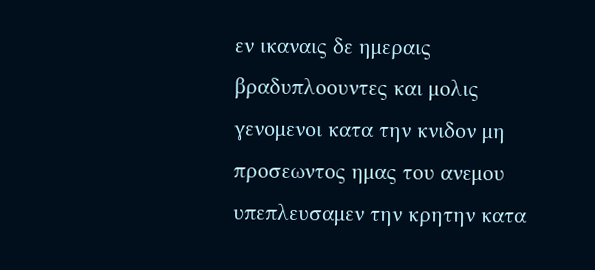εν ικαναις δε ημεραις βραδυπλοουντες και μολις γενομενοι κατα την κνιδον μη προσεωντος ημας του ανεμου υπεπλευσαμεν την κρητην κατα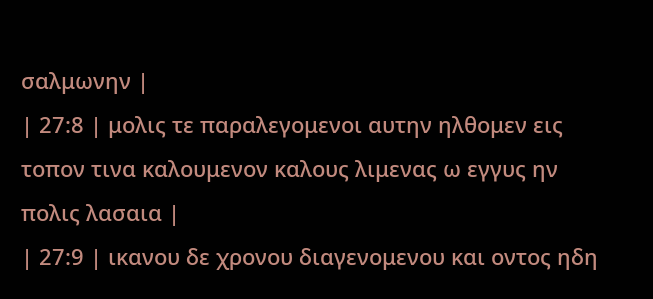σαλμωνην |
| 27:8 | μολις τε παραλεγομενοι αυτην ηλθομεν εις τοπον τινα καλουμενον καλους λιμενας ω εγγυς ην πολις λασαια |
| 27:9 | ικανου δε χρονου διαγενομενου και οντος ηδη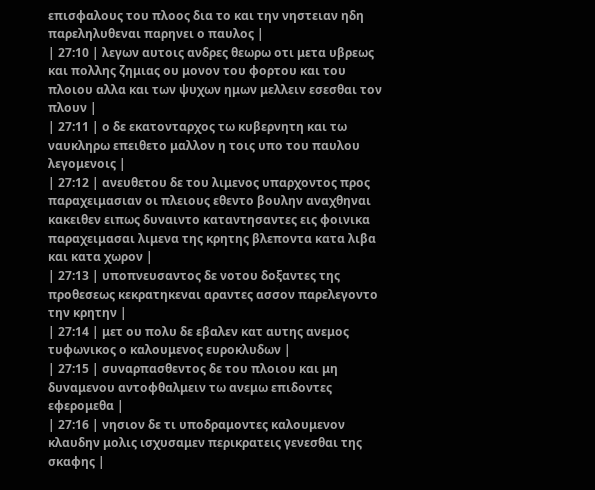επισφαλους του πλοος δια το και την νηστειαν ηδη παρεληλυθεναι παρηνει ο παυλος |
| 27:10 | λεγων αυτοις ανδρες θεωρω οτι μετα υβρεως και πολλης ζημιας ου μονον του φορτου και του πλοιου αλλα και των ψυχων ημων μελλειν εσεσθαι τον πλουν |
| 27:11 | ο δε εκατονταρχος τω κυβερνητη και τω ναυκληρω επειθετο μαλλον η τοις υπο του παυλου λεγομενοις |
| 27:12 | ανευθετου δε του λιμενος υπαρχοντος προς παραχειμασιαν οι πλειους εθεντο βουλην αναχθηναι κακειθεν ειπως δυναιντο καταντησαντες εις φοινικα παραχειμασαι λιμενα της κρητης βλεποντα κατα λιβα και κατα χωρον |
| 27:13 | υποπνευσαντος δε νοτου δοξαντες της προθεσεως κεκρατηκεναι αραντες ασσον παρελεγοντο την κρητην |
| 27:14 | μετ ου πολυ δε εβαλεν κατ αυτης ανεμος τυφωνικος ο καλουμενος ευροκλυδων |
| 27:15 | συναρπασθεντος δε του πλοιου και μη δυναμενου αντοφθαλμειν τω ανεμω επιδοντες εφερομεθα |
| 27:16 | νησιον δε τι υποδραμοντες καλουμενον κλαυδην μολις ισχυσαμεν περικρατεις γενεσθαι της σκαφης |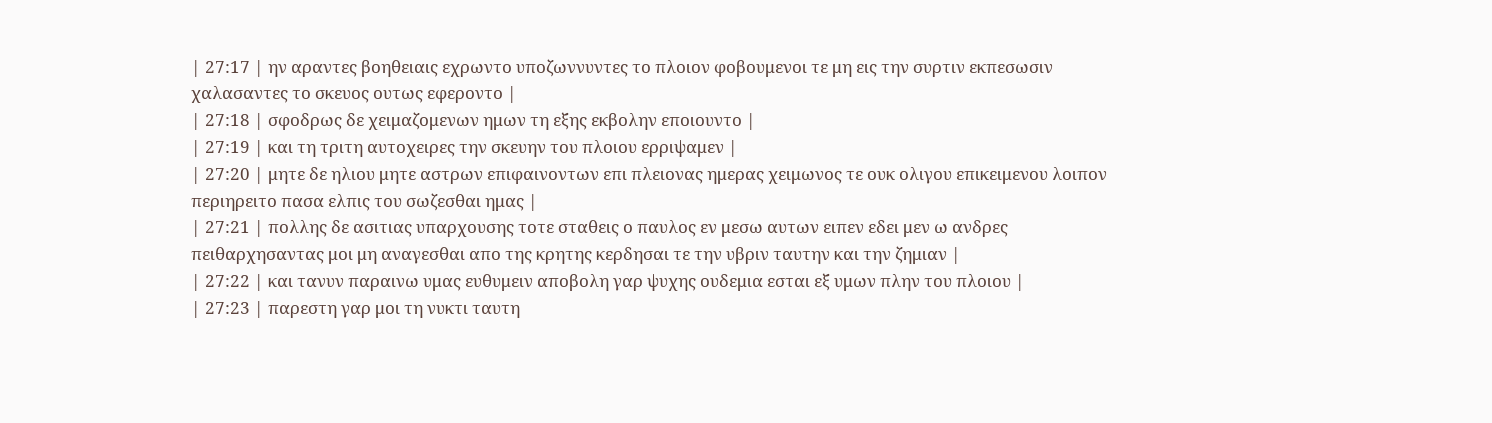| 27:17 | ην αραντες βοηθειαις εχρωντο υποζωννυντες το πλοιον φοβουμενοι τε μη εις την συρτιν εκπεσωσιν χαλασαντες το σκευος ουτως εφεροντο |
| 27:18 | σφοδρως δε χειμαζομενων ημων τη εξης εκβολην εποιουντο |
| 27:19 | και τη τριτη αυτοχειρες την σκευην του πλοιου ερριψαμεν |
| 27:20 | μητε δε ηλιου μητε αστρων επιφαινοντων επι πλειονας ημερας χειμωνος τε ουκ ολιγου επικειμενου λοιπον περιηρειτο πασα ελπις του σωζεσθαι ημας |
| 27:21 | πολλης δε ασιτιας υπαρχουσης τοτε σταθεις ο παυλος εν μεσω αυτων ειπεν εδει μεν ω ανδρες πειθαρχησαντας μοι μη αναγεσθαι απο της κρητης κερδησαι τε την υβριν ταυτην και την ζημιαν |
| 27:22 | και τανυν παραινω υμας ευθυμειν αποβολη γαρ ψυχης ουδεμια εσται εξ υμων πλην του πλοιου |
| 27:23 | παρεστη γαρ μοι τη νυκτι ταυτη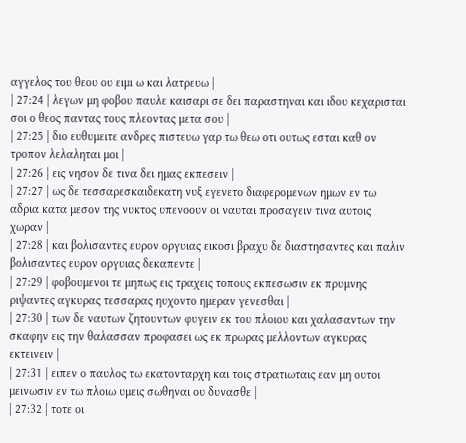αγγελος του θεου ου ειμι ω και λατρευω |
| 27:24 | λεγων μη φοβου παυλε καισαρι σε δει παραστηναι και ιδου κεχαρισται σοι ο θεος παντας τους πλεοντας μετα σου |
| 27:25 | διο ευθυμειτε ανδρες πιστευω γαρ τω θεω οτι ουτως εσται καθ ον τροπον λελαληται μοι |
| 27:26 | εις νησον δε τινα δει ημας εκπεσειν |
| 27:27 | ως δε τεσσαρεσκαιδεκατη νυξ εγενετο διαφερομενων ημων εν τω αδρια κατα μεσον της νυκτος υπενοουν οι ναυται προσαγειν τινα αυτοις χωραν |
| 27:28 | και βολισαντες ευρον οργυιας εικοσι βραχυ δε διαστησαντες και παλιν βολισαντες ευρον οργυιας δεκαπεντε |
| 27:29 | φοβουμενοι τε μηπως εις τραχεις τοπους εκπεσωσιν εκ πρυμνης ριψαντες αγκυρας τεσσαρας ηυχοντο ημεραν γενεσθαι |
| 27:30 | των δε ναυτων ζητουντων φυγειν εκ του πλοιου και χαλασαντων την σκαφην εις την θαλασσαν προφασει ως εκ πρωρας μελλοντων αγκυρας εκτεινειν |
| 27:31 | ειπεν ο παυλος τω εκατονταρχη και τοις στρατιωταις εαν μη ουτοι μεινωσιν εν τω πλοιω υμεις σωθηναι ου δυνασθε |
| 27:32 | τοτε οι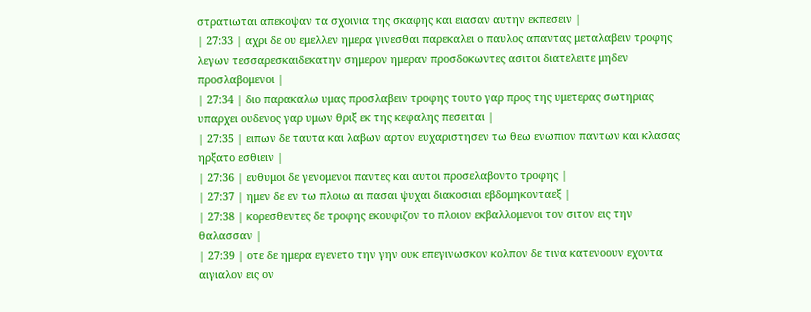στρατιωται απεκοψαν τα σχοινια της σκαφης και ειασαν αυτην εκπεσειν |
| 27:33 | αχρι δε ου εμελλεν ημερα γινεσθαι παρεκαλει ο παυλος απαντας μεταλαβειν τροφης λεγων τεσσαρεσκαιδεκατην σημερον ημεραν προσδοκωντες ασιτοι διατελειτε μηδεν προσλαβομενοι |
| 27:34 | διο παρακαλω υμας προσλαβειν τροφης τουτο γαρ προς της υμετερας σωτηριας υπαρχει ουδενος γαρ υμων θριξ εκ της κεφαλης πεσειται |
| 27:35 | ειπων δε ταυτα και λαβων αρτον ευχαριστησεν τω θεω ενωπιον παντων και κλασας ηρξατο εσθιειν |
| 27:36 | ευθυμοι δε γενομενοι παντες και αυτοι προσελαβοντο τροφης |
| 27:37 | ημεν δε εν τω πλοιω αι πασαι ψυχαι διακοσιαι εβδομηκονταεξ |
| 27:38 | κορεσθεντες δε τροφης εκουφιζον το πλοιον εκβαλλομενοι τον σιτον εις την θαλασσαν |
| 27:39 | οτε δε ημερα εγενετο την γην ουκ επεγινωσκον κολπον δε τινα κατενοουν εχοντα αιγιαλον εις ον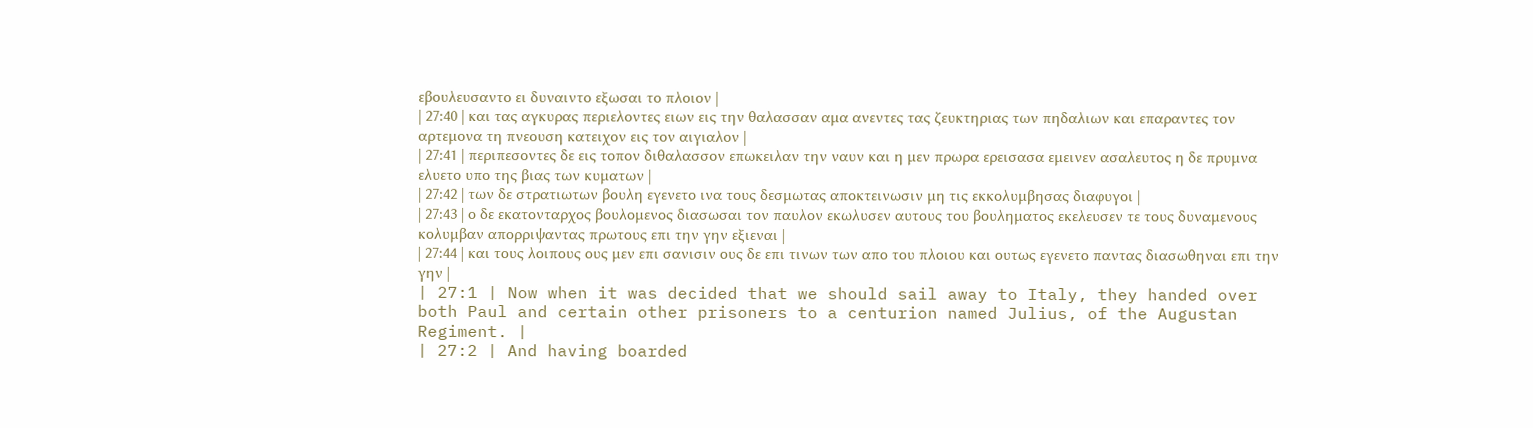εβουλευσαντο ει δυναιντο εξωσαι το πλοιον |
| 27:40 | και τας αγκυρας περιελοντες ειων εις την θαλασσαν αμα ανεντες τας ζευκτηριας των πηδαλιων και επαραντες τον αρτεμονα τη πνεουση κατειχον εις τον αιγιαλον |
| 27:41 | περιπεσοντες δε εις τοπον διθαλασσον επωκειλαν την ναυν και η μεν πρωρα ερεισασα εμεινεν ασαλευτος η δε πρυμνα ελυετο υπο της βιας των κυματων |
| 27:42 | των δε στρατιωτων βουλη εγενετο ινα τους δεσμωτας αποκτεινωσιν μη τις εκκολυμβησας διαφυγοι |
| 27:43 | ο δε εκατονταρχος βουλομενος διασωσαι τον παυλον εκωλυσεν αυτους του βουληματος εκελευσεν τε τους δυναμενους κολυμβαν απορριψαντας πρωτους επι την γην εξιεναι |
| 27:44 | και τους λοιπους ους μεν επι σανισιν ους δε επι τινων των απο του πλοιου και ουτως εγενετο παντας διασωθηναι επι την γην |
| 27:1 | Now when it was decided that we should sail away to Italy, they handed over both Paul and certain other prisoners to a centurion named Julius, of the Augustan Regiment. |
| 27:2 | And having boarded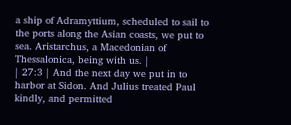a ship of Adramyttium, scheduled to sail to the ports along the Asian coasts, we put to sea. Aristarchus, a Macedonian of Thessalonica, being with us. |
| 27:3 | And the next day we put in to harbor at Sidon. And Julius treated Paul kindly, and permitted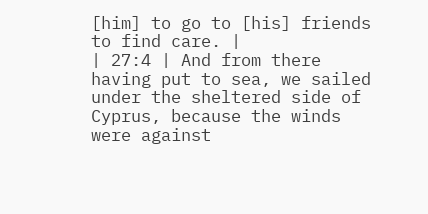[him] to go to [his] friends to find care. |
| 27:4 | And from there having put to sea, we sailed under the sheltered side of Cyprus, because the winds were against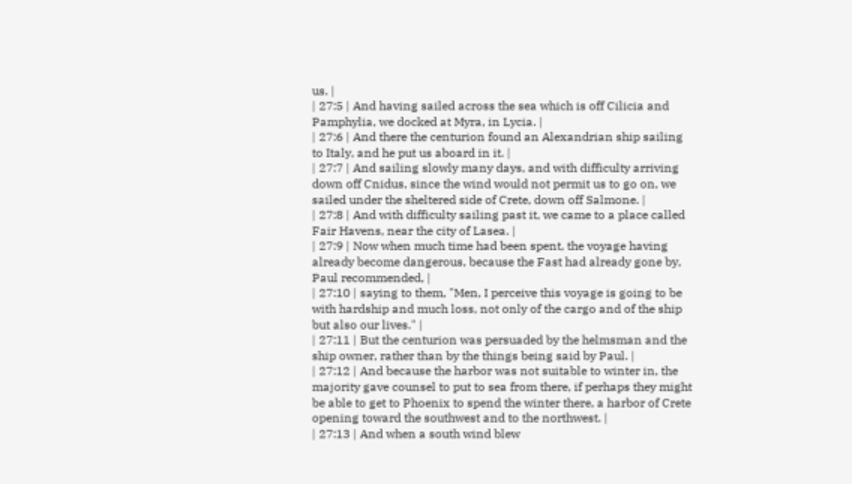us. |
| 27:5 | And having sailed across the sea which is off Cilicia and Pamphylia, we docked at Myra, in Lycia. |
| 27:6 | And there the centurion found an Alexandrian ship sailing to Italy, and he put us aboard in it. |
| 27:7 | And sailing slowly many days, and with difficulty arriving down off Cnidus, since the wind would not permit us to go on, we sailed under the sheltered side of Crete, down off Salmone. |
| 27:8 | And with difficulty sailing past it, we came to a place called Fair Havens, near the city of Lasea. |
| 27:9 | Now when much time had been spent, the voyage having already become dangerous, because the Fast had already gone by, Paul recommended, |
| 27:10 | saying to them, "Men, I perceive this voyage is going to be with hardship and much loss, not only of the cargo and of the ship but also our lives." |
| 27:11 | But the centurion was persuaded by the helmsman and the ship owner, rather than by the things being said by Paul. |
| 27:12 | And because the harbor was not suitable to winter in, the majority gave counsel to put to sea from there, if perhaps they might be able to get to Phoenix to spend the winter there, a harbor of Crete opening toward the southwest and to the northwest. |
| 27:13 | And when a south wind blew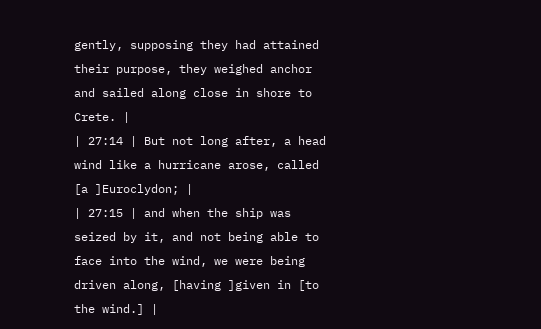gently, supposing they had attained their purpose, they weighed anchor and sailed along close in shore to Crete. |
| 27:14 | But not long after, a head wind like a hurricane arose, called [a ]Euroclydon; |
| 27:15 | and when the ship was seized by it, and not being able to face into the wind, we were being driven along, [having ]given in [to the wind.] |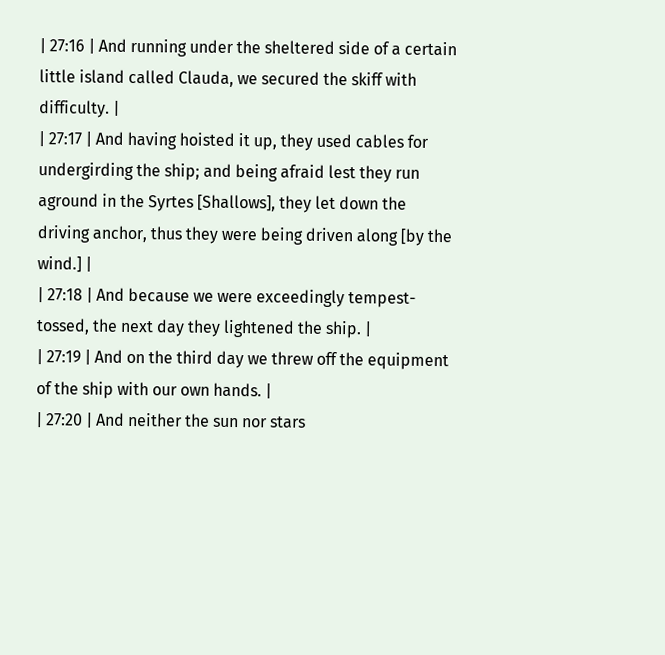| 27:16 | And running under the sheltered side of a certain little island called Clauda, we secured the skiff with difficulty. |
| 27:17 | And having hoisted it up, they used cables for undergirding the ship; and being afraid lest they run aground in the Syrtes [Shallows], they let down the driving anchor, thus they were being driven along [by the wind.] |
| 27:18 | And because we were exceedingly tempest-tossed, the next day they lightened the ship. |
| 27:19 | And on the third day we threw off the equipment of the ship with our own hands. |
| 27:20 | And neither the sun nor stars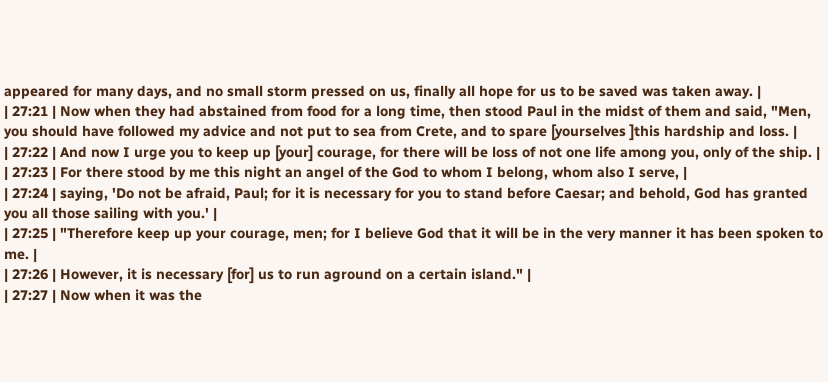appeared for many days, and no small storm pressed on us, finally all hope for us to be saved was taken away. |
| 27:21 | Now when they had abstained from food for a long time, then stood Paul in the midst of them and said, "Men, you should have followed my advice and not put to sea from Crete, and to spare [yourselves ]this hardship and loss. |
| 27:22 | And now I urge you to keep up [your] courage, for there will be loss of not one life among you, only of the ship. |
| 27:23 | For there stood by me this night an angel of the God to whom I belong, whom also I serve, |
| 27:24 | saying, 'Do not be afraid, Paul; for it is necessary for you to stand before Caesar; and behold, God has granted you all those sailing with you.' |
| 27:25 | "Therefore keep up your courage, men; for I believe God that it will be in the very manner it has been spoken to me. |
| 27:26 | However, it is necessary [for] us to run aground on a certain island." |
| 27:27 | Now when it was the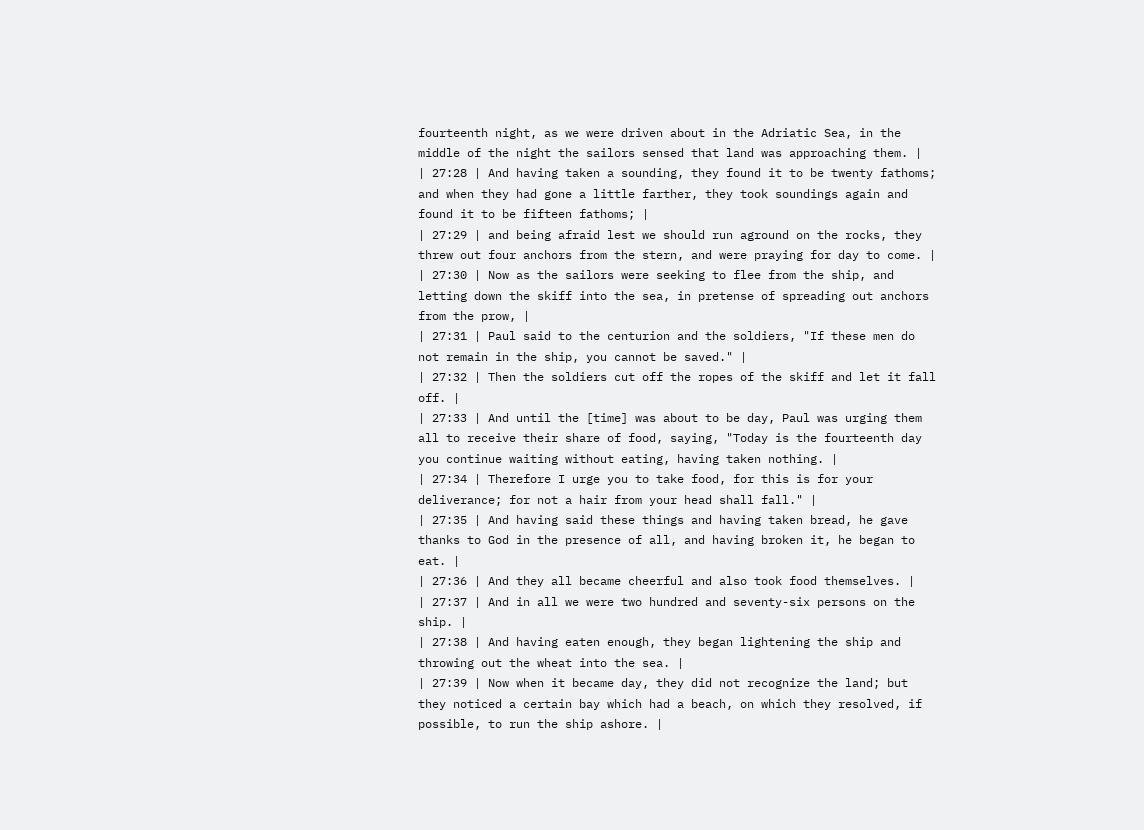fourteenth night, as we were driven about in the Adriatic Sea, in the middle of the night the sailors sensed that land was approaching them. |
| 27:28 | And having taken a sounding, they found it to be twenty fathoms; and when they had gone a little farther, they took soundings again and found it to be fifteen fathoms; |
| 27:29 | and being afraid lest we should run aground on the rocks, they threw out four anchors from the stern, and were praying for day to come. |
| 27:30 | Now as the sailors were seeking to flee from the ship, and letting down the skiff into the sea, in pretense of spreading out anchors from the prow, |
| 27:31 | Paul said to the centurion and the soldiers, "If these men do not remain in the ship, you cannot be saved." |
| 27:32 | Then the soldiers cut off the ropes of the skiff and let it fall off. |
| 27:33 | And until the [time] was about to be day, Paul was urging them all to receive their share of food, saying, "Today is the fourteenth day you continue waiting without eating, having taken nothing. |
| 27:34 | Therefore I urge you to take food, for this is for your deliverance; for not a hair from your head shall fall." |
| 27:35 | And having said these things and having taken bread, he gave thanks to God in the presence of all, and having broken it, he began to eat. |
| 27:36 | And they all became cheerful and also took food themselves. |
| 27:37 | And in all we were two hundred and seventy-six persons on the ship. |
| 27:38 | And having eaten enough, they began lightening the ship and throwing out the wheat into the sea. |
| 27:39 | Now when it became day, they did not recognize the land; but they noticed a certain bay which had a beach, on which they resolved, if possible, to run the ship ashore. |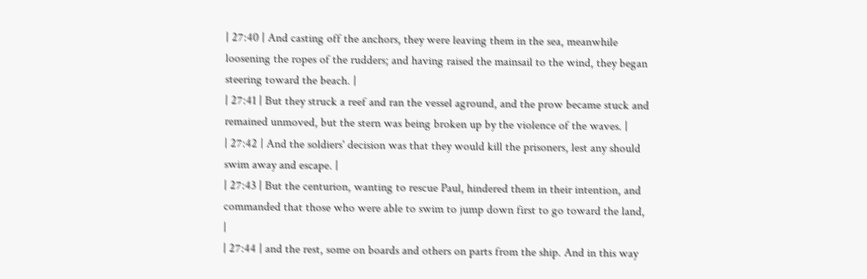| 27:40 | And casting off the anchors, they were leaving them in the sea, meanwhile loosening the ropes of the rudders; and having raised the mainsail to the wind, they began steering toward the beach. |
| 27:41 | But they struck a reef and ran the vessel aground, and the prow became stuck and remained unmoved, but the stern was being broken up by the violence of the waves. |
| 27:42 | And the soldiers' decision was that they would kill the prisoners, lest any should swim away and escape. |
| 27:43 | But the centurion, wanting to rescue Paul, hindered them in their intention, and commanded that those who were able to swim to jump down first to go toward the land, |
| 27:44 | and the rest, some on boards and others on parts from the ship. And in this way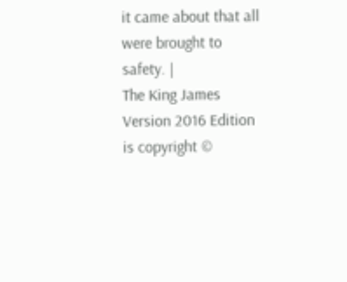it came about that all were brought to safety. |
The King James Version 2016 Edition is copyright ©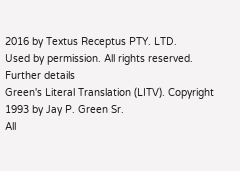2016 by Textus Receptus PTY. LTD.
Used by permission. All rights reserved. Further details
Green's Literal Translation (LITV). Copyright 1993 by Jay P. Green Sr.
All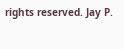rights reserved. Jay P.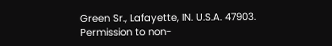Green Sr., Lafayette, IN. U.S.A. 47903.
Permission to non-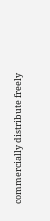commercially distribute freely